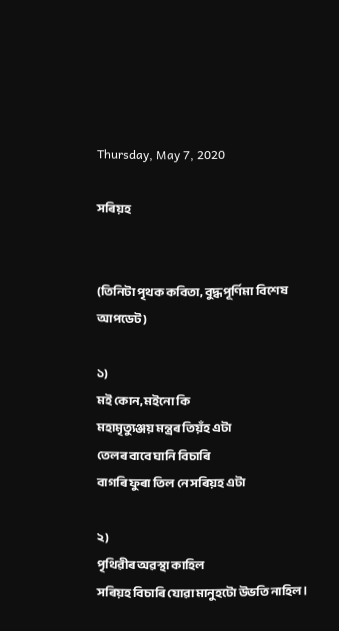Thursday, May 7, 2020

সৰিয়হ


(তিনিটা পৃথক কবিতা, বুদ্ধপূৰ্ণিমা বিশেষ আপডেট)

১)
মই কোন, মইনো কি
মহামৃত্যুঞ্জয় মন্ত্ৰৰ তিয়ঁহ এটা
তেলৰ বাবে ঘানি বিচাৰি
বাগৰি ফুৰা তিল নে সৰিয়হ এটা

২)
পৃথিৱীৰ অৱস্থা কাহিল
সৰিয়হ বিচাৰি যোৱা মানুহটো উভতি নাহিল।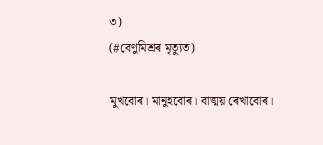৩)
(#বেণুমিশ্ৰৰ মৃত্যুত)

মুখবোৰ। মানুহবোৰ। বাঙ্ময় ৰেখাবোৰ।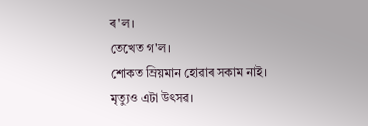ৰ'ল।
তেখেত গ'ল।
শোকত ম্ৰিয়মান হোৱাৰ সকাম নাই।
মৃত্যুও এটা উৎসৱ।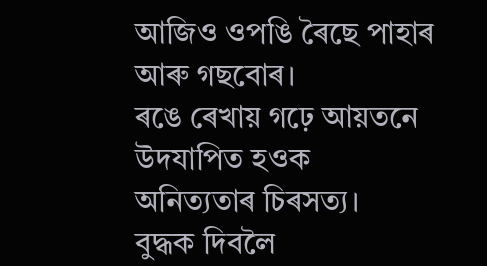আজিও ওপঙি ৰৈছে পাহাৰ আৰু গছবোৰ।
ৰঙে ৰেখায় গঢ়ে আয়তনে উদযাপিত হওক
অনিত্যতাৰ চিৰসত্য।
বুদ্ধক দিবলৈ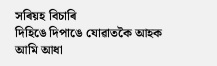সৰিয়হ বিচাৰি
দিহিঙে দিপাঙে যোৱাতকৈ আহক
আমি আধা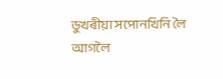ডুখৰীয়া সপোনখিনি লৈ
আগলৈ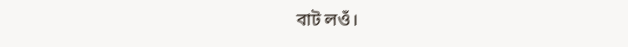বাট লওঁ।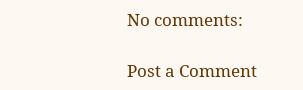No comments:

Post a Comment